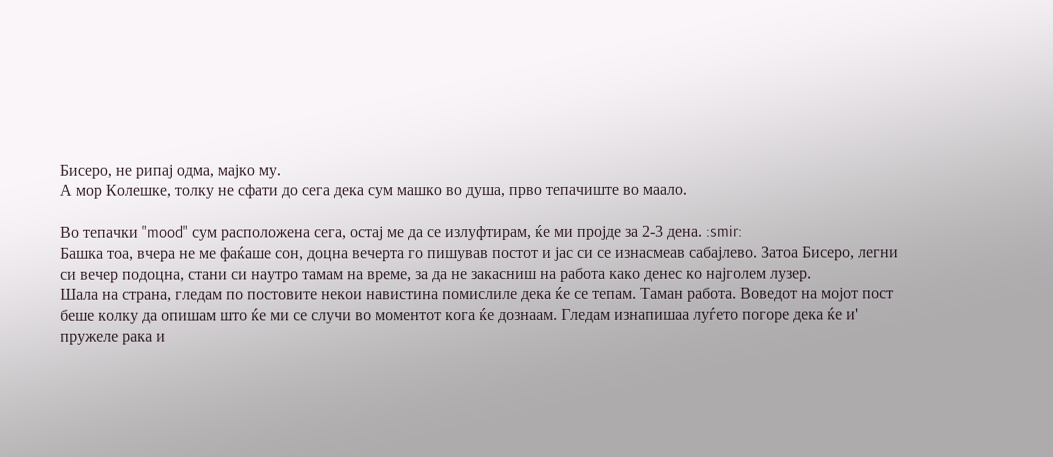Бисеро, не рипај одма, мајко му.
А мор Колешке, толку не сфати до сега дека сум машко во душа, прво тепачиште во маало.

Во тепачки "mood" сум расположена сега, остај ме да се излуфтирам, ќе ми пројде за 2-3 дена. :smir:
Башка тоа, вчера не ме фаќаше сон, доцна вечерта го пишував постот и јас си се изнасмеав сабајлево. Затоа Бисеро, легни си вечер подоцна, стани си наутро тамам на време, за да не закасниш на работа како денес ко најголем лузер.
Шала на страна, гледам по постовите некои навистина помислиле дека ќе се тепам. Таман работа. Воведот на мојот пост беше колку да опишам што ќе ми се случи во моментот кога ќе дознаам. Гледам изнапишаа луѓето погоре дека ќе и' пружеле рака и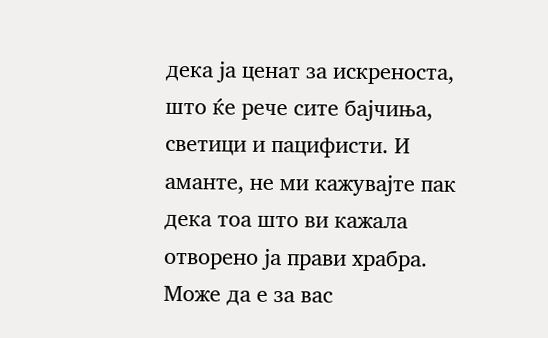дека ја ценат за искреноста, што ќе рече сите бајчиња, светици и пацифисти. И аманте, не ми кажувајте пак дека тоа што ви кажала отворено ја прави храбра. Може да е за вас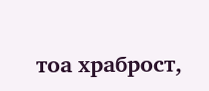тоа храброст,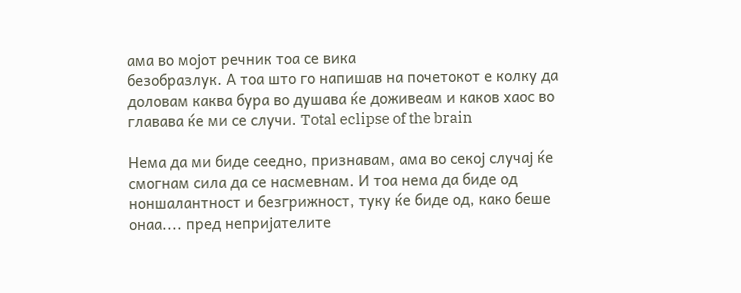ама во мојот речник тоа се вика
безобразлук. А тоа што го напишав на почетокот е колку да доловам каква бура во душава ќе доживеам и каков хаос во главава ќе ми се случи. Total eclipse of the brain

Нема да ми биде сеедно, признавам, ама во секој случај ќе смогнам сила да се насмевнам. И тоа нема да биде од ноншалантност и безгрижност, туку ќе биде од, како беше онаа.... пред непријателите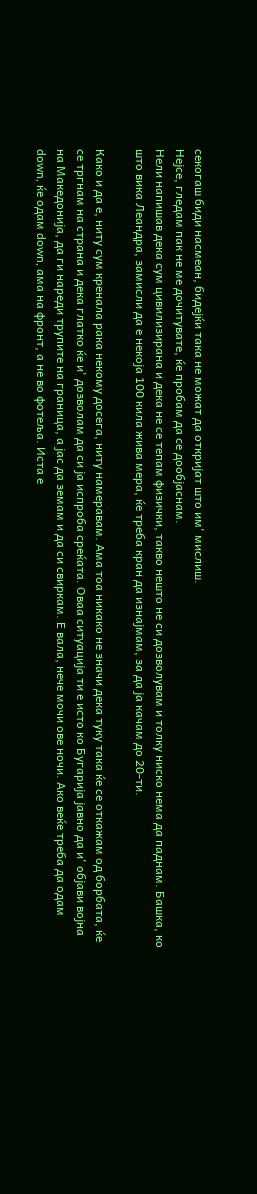секогаш биди насмеан, бидејќи така не можат да откријат што им' мислиш.
Нејсе, гледам пак не ме дочитувате, ќе пробам да се дообјаснам.
Нели напишав дека сум цивилизирана и дека не се тепам физички, такво нешто не си дозволувам и толку ниско нема да паднам. Башка, ко што вика Леандра, замисли да е некоја 100 кила жива мера, ќе треба кран да изнајмам, за да ја качам до 20-ти.

Како и да е, ниту сум кренала рака некому досега, ниту намеравам. Ама тоа никако не значи дека туку така ќе се откажам од борбата, ќе се тргнам на страна и дека глатко ќе и' дозволам да си ја испроба среќата. Оваа ситуација ти е исто ко Бугарија јавно да и' објави војна на Македонија, да ги нареди трупите на граница, а јас да земам и да си свиркам. Е вала, нече мочи ове ночи. Ако веќе треба да одам down, ќе одам down, ама на фронт, а не во фотеља. Иста е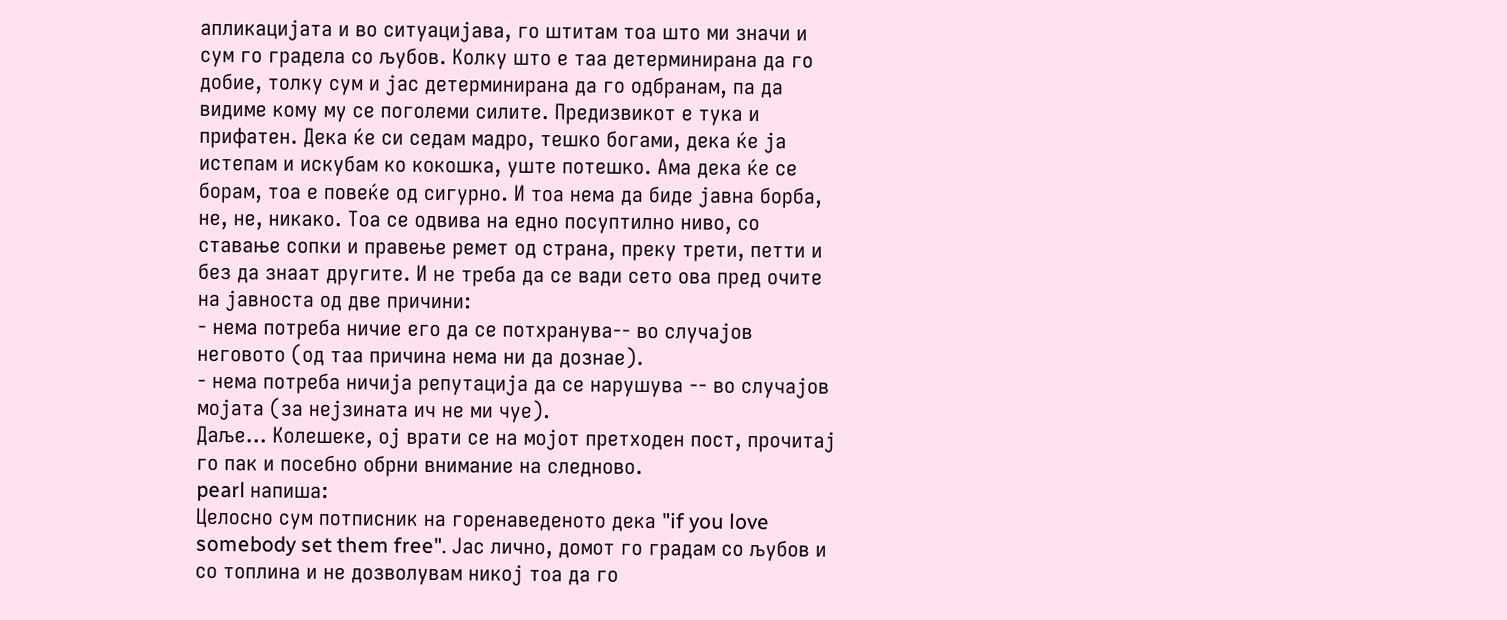апликацијата и во ситуацијава, го штитам тоа што ми значи и сум го градела со љубов. Колку што е таа детерминирана да го добие, толку сум и јас детерминирана да го одбранам, па да видиме кому му се поголеми силите. Предизвикот е тука и прифатен. Дека ќе си седам мадро, тешко богами, дека ќе ја истепам и искубам ко кокошка, уште потешко. Ама дека ќе се борам, тоа е повеќе од сигурно. И тоа нема да биде јавна борба, не, не, никако. Тоа се одвива на едно посуптилно ниво, со ставање сопки и правење ремет од страна, преку трети, петти и без да знаат другите. И не треба да се вади сето ова пред очите на јавноста од две причини:
- нема потреба ничие его да се потхранува-- во случајов неговото (од таа причина нема ни да дознае).
- нема потреба ничија репутација да се нарушува -- во случајов мојата (за нејзината ич не ми чуе).
Даље... Колешеке, ој врати се на мојот претходен пост, прочитај го пак и посебно обрни внимание на следново.
pearl напиша:
Целосно сум потписник на горенаведеното дека "if you love somebody set them free". Јас лично, домот го градам со љубов и со топлина и не дозволувам никој тоа да го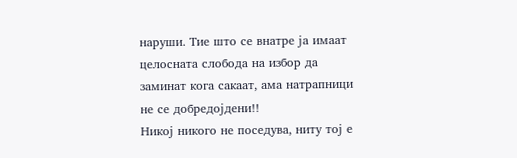наруши. Тие што се внатре ја имаат целосната слобода на избор да заминат кога сакаат, ама натрапници не се добредојдени!!
Никој никого не поседува, ниту тој е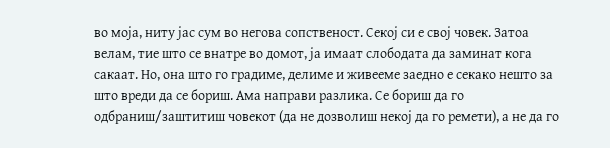во моја, ниту јас сум во негова сопственост. Секој си е свој човек. Затоа велам, тие што се внатре во домот, ја имаат слободата да заминат кога сакаат. Но, она што го градиме, делиме и живееме заедно е секако нешто за што вреди да се бориш. Ама направи разлика. Се бориш да го одбраниш/заштитиш човекот (да не дозволиш некој да го ремети), а не да го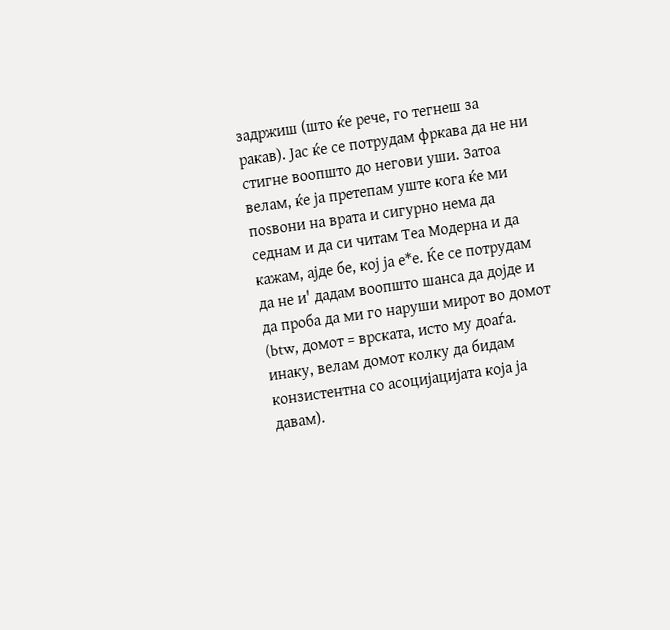задржиш (што ќе рече, го тегнеш за ракав). Јас ќе се потрудам фркава да не ни стигне воопшто до негови уши. Затоа велам, ќе ја претепам уште кога ќе ми поѕвони на врата и сигурно нема да седнам и да си читам Теа Модерна и да кажам, ајде бе, кој ја е*е. Ќе се потрудам да не и' дадам воопшто шанса да дојде и да проба да ми го наруши мирот во домот (btw, домот = врската, исто му доаѓа. инаку, велам домот колку да бидам конзистентна со асоцијацијата која ја давам).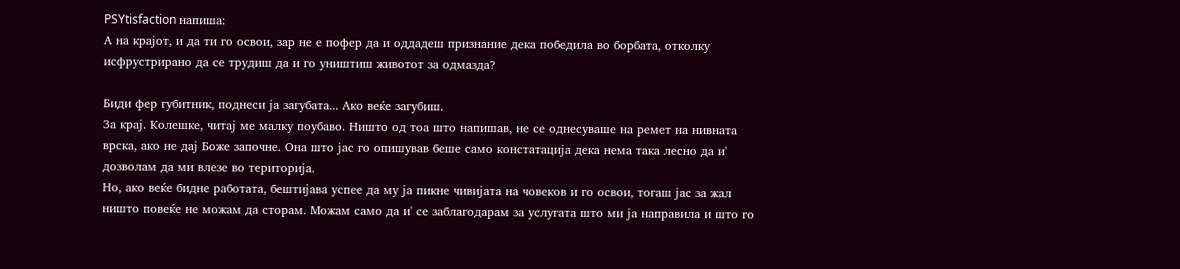PSYtisfaction напиша:
А на крајот, и да ти го освои, зар не е пофер да и оддадеш признание дека победила во борбата, отколку исфрустрирано да се трудиш да и го уништиш животот за одмазда?

Биди фер губитник, поднеси ја загубата... Ако веќе загубиш.
За крај. Колешке, читај ме малку поубаво. Ништо од тоа што напишав, не се однесуваше на ремет на нивната врска, ако не дај Боже започне. Она што јас го опишував беше само констатација дека нема така лесно да и' дозволам да ми влезе во територија.
Но, ако веќе бидне работата, бештијава успее да му ја пикне чивијата на човеков и го освои, тогаш јас за жал ништо повеќе не можам да сторам. Можам само да и' се заблагодарам за услугата што ми ја направила и што го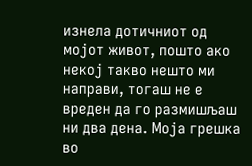изнела дотичниот од мојот живот, пошто ако некој такво нешто ми направи, тогаш не е вреден да го размишљаш ни два дена. Моја грешка во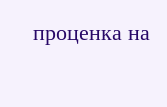проценка на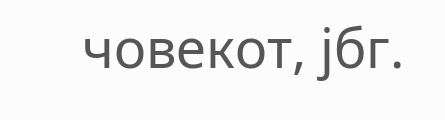човекот, јбг.